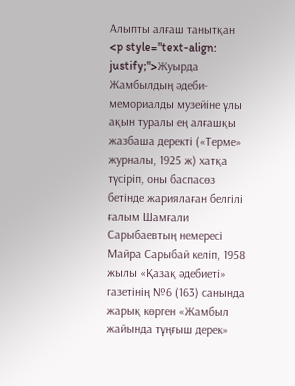Алыпты алғаш танытқан
<p style="text-align: justify;">Жуырда Жамбылдың әдеби-мемориалды музейіне ұлы ақын туралы ең алғашқы жазбаша деректі («Терме» журналы, 1925 ж) хатқа түсіріп, оны баспасөз бетінде жариялаған белгілі ғалым Шамғали Сарыбаевтың немересі Майра Сарыбай келіп, 1958 жылы «Қазақ әдебиеті» газетінің №6 (163) санында жарық көрген «Жамбыл жайында тұңғыш дерек»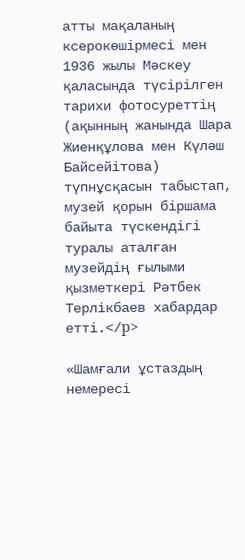атты мақаланың ксерокөшірмесі мен 1936 жылы Мәскеу қаласында түсірілген тарихи фотосуреттің (ақынның жанында Шара Жиенқұлова мен Күләш Байсейітова) түпнұсқасын табыстап, музей қорын біршама байыта түскендігі туралы аталған музейдің ғылыми қызметкері Рәтбек Терлікбаев хабардар етті.</p>

«Шамғали ұстаздың немересі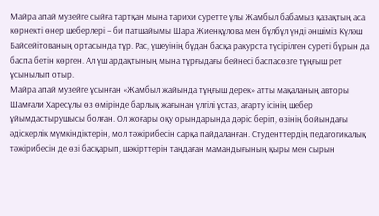Майра апай музейге сыйға тартқан мына тарихи суретте ұлы Жамбыл бабамыз қазақтың аса көрнекті өнер шеберлері – би патшайымы Шара Жиенқұлова мен бұлбұл үнді әншіміз Күләш Байсейітованың ортасында тұр. Рас, үшеуінің бұдан басқа ракурста түсірілген суреті бұрын да баспа бетін көрген. Ал үш ардақтының мына тұрғыдағы бейнесі баспасөзге тұңғыш рет ұсынылып отыр.
Майра апай музейге ұсынған «Жамбыл жайында тұңғыш дерек» атты мақаланың авторы Шамғали Харесұлы өз өмірінде барлық жағынан үлгілі ұстаз, ағарту ісінің шебер ұйымдастырушысы болған. Ол жоғары оқу орындарында дәріс беріп, өзінің бойындағы әдіскерлік мүмкіндіктерін, мол тәжірибесін сарқа пайдаланған. Студенттердің педагогикалық тәжірибесін де өзі басқарып, шәкірттерін таңдаған мамандығының қыры мен сырын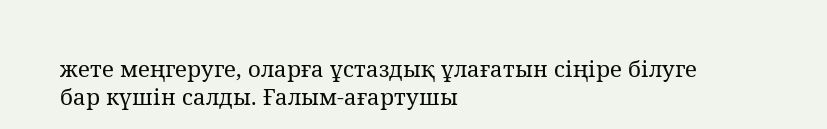жете меңгеруге, оларға ұстаздық ұлағатын сіңіре білуге бар күшін салды. Ғалым-ағартушы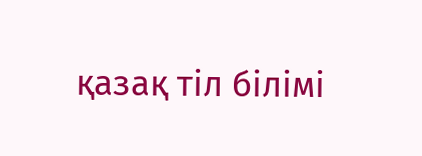қазақ тіл білімі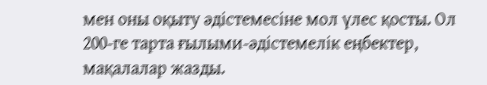мен оны оқыту әдістемесіне мол үлес қосты. Ол 200-ге тарта ғылыми-әдістемелік еңбектер, мақалалар жазды.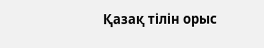Қазақ тілін орыс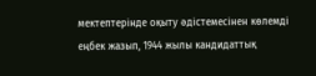мектептерінде оқыту әдістемесінен көлемді еңбек жазып, 1944 жылы кандидаттық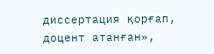диссертация қорғап, доцент атанған»,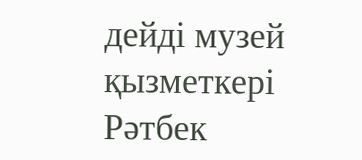дейді музей қызметкері Рәтбек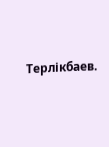Терлікбаев.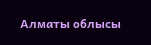Алматы облысы